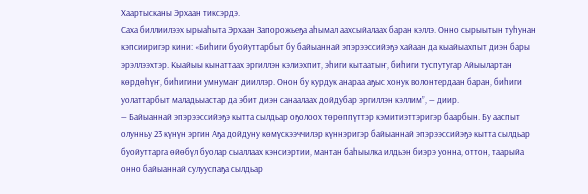Хаартысканы Эрхаан тиксэрдэ.
Саха биллиилээх ырыаһыта Эрхаан Запорожьеҕа аһымал аахсыйалаах баран кэллэ. Онно сырыытын туһунан кэпсииригэр кини: «Биһиги буойуттарбыт бу байыаннай эпэрээссийэҕэ хайаан да кыайыахпыт диэн бары эрэллээхтэр. Кыайыы кынаттаах эргиллэн кэлиэхпит, эһиги кытаатыҥ, биһиги туспутугар Айыылартан көрдөһүҥ, биһигини умнумаҥ дииллэр. Онон бу курдук анараа аҕыс хонук волонтердаан баран, биһиги уолаттарбыт маладьыастар да эбит диэн санаалаах дойдубар эргиллэн кэллим”, — диир.
— Байыаннай эпэрээссийэҕэ кытта сылдьар оҕолоох төрөппүттэр кэмитиэттэригэр баарбын. Бу ааспыт олунньу 23 күнүн эргин Аҕа дойдуну көмүскээччилэр күннэригэр байыаннай эпэрээссийэҕэ кытта сылдьар буойуттарга өйөбүл буолар сыаллаах кэнсиэртии, мантан баһыылка илдьэн биэрэ уонна, оттон, таарыйа онно байыаннай сулууспаҕа сылдьар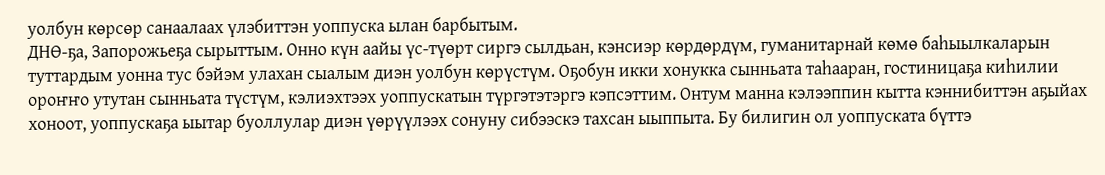уолбун көрсөр санаалаах үлэбиттэн уоппуска ылан барбытым.
ДНӨ-ҕа, Запорожьеҕа сырыттым. Онно күн аайы үс-түөрт сиргэ сылдьан, кэнсиэр көрдөрдүм, гуманитарнай көмө баһыылкаларын туттардым уонна тус бэйэм улахан сыалым диэн уолбун көрүстүм. Оҕобун икки хонукка сынньата таһааран, гостиницаҕа киһилии ороҥҥо утутан сынньата түстүм, кэлиэхтээх уоппускатын түргэтэтэргэ кэпсэттим. Онтум манна кэлээппин кытта кэннибиттэн аҕыйах хоноот, уоппускаҕа ыытар буоллулар диэн үөрүүлээх сонуну сибээскэ тахсан ыыппыта. Бу билигин ол уоппуската бүттэ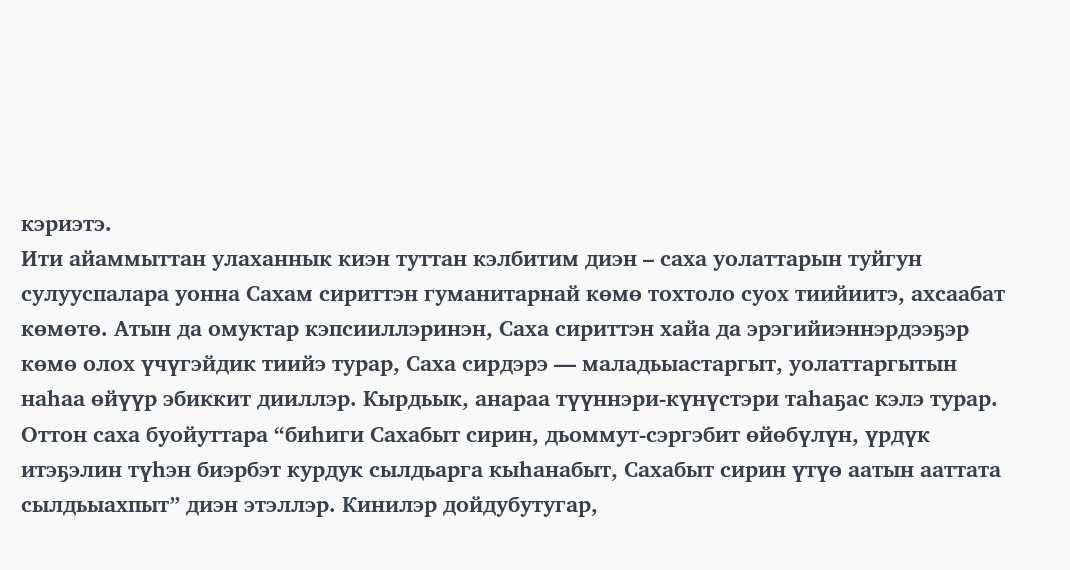кэриэтэ.
Ити айаммыттан улаханнык киэн туттан кэлбитим диэн – саха уолаттарын туйгун сулууспалара уонна Сахам сириттэн гуманитарнай көмө тохтоло суох тиийиитэ, ахсаабат көмөтө. Атын да омуктар кэпсииллэринэн, Саха сириттэн хайа да эрэгийиэннэрдээҕэр көмө олох үчүгэйдик тиийэ турар, Саха сирдэрэ — маладьыастаргыт, уолаттаргытын наһаа өйүүр эбиккит дииллэр. Кырдьык, анараа түүннэри-күнүстэри таһаҕас кэлэ турар. Оттон саха буойуттара “биһиги Сахабыт сирин, дьоммут-сэргэбит өйөбүлүн, үрдүк итэҕэлин түһэн биэрбэт курдук сылдьарга кыһанабыт, Сахабыт сирин үтүө аатын ааттата сылдьыахпыт” диэн этэллэр. Кинилэр дойдубутугар,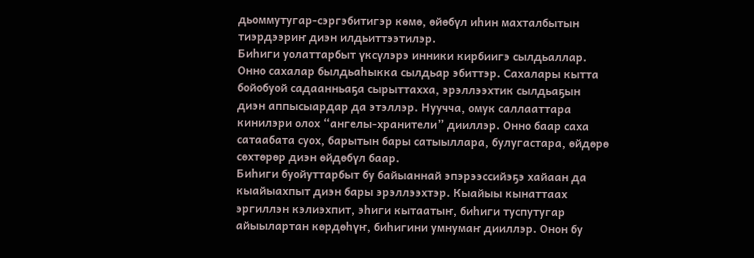дьоммутугар-сэргэбитигэр көмө, өйөбүл иһин махталбытын тиэрдээриҥ диэн илдьиттээтилэр.
Биһиги уолаттарбыт үксүлэрэ инники кирбиигэ сылдьаллар. Онно сахалар былдьаһыкка сылдьар эбиттэр. Сахалары кытта бойобуой садаанньаҕа сырыттахха, эрэллээхтик сылдьаҕын диэн аппысыардар да этэллэр. Нуучча, омук саллааттара кинилэри олох “ангелы-хранители” дииллэр. Онно баар саха сатаабата суох, барытын бары сатыыллара, булугастара, өйдөрө сөхтөрөр диэн өйдөбүл баар.
Биһиги буойуттарбыт бу байыаннай эпэрээссийэҕэ хайаан да кыайыахпыт диэн бары эрэллээхтэр. Кыайыы кынаттаах эргиллэн кэлиэхпит, эһиги кытаатыҥ, биһиги туспутугар айыылартан көрдөһүҥ, биһигини умнумаҥ дииллэр. Онон бу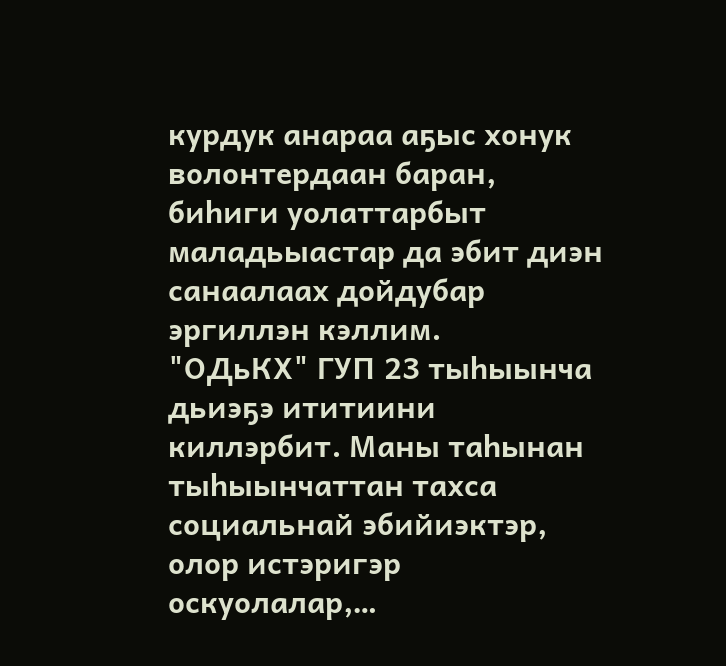курдук анараа аҕыс хонук волонтердаан баран, биһиги уолаттарбыт маладьыастар да эбит диэн санаалаах дойдубар эргиллэн кэллим.
"ОДьКХ" ГУП 23 тыһыынча дьиэҕэ ититиини киллэрбит. Маны таһынан тыһыынчаттан тахса социальнай эбийиэктэр, олор истэригэр оскуолалар,…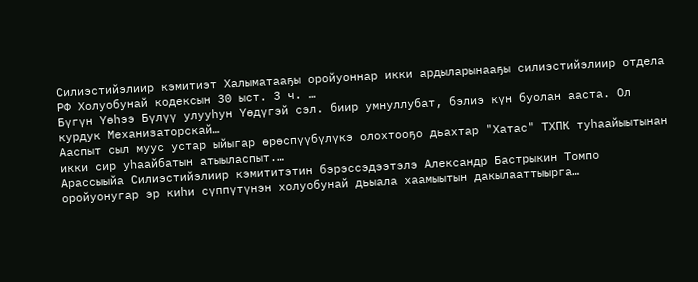Силиэстийэлиир кэмитиэт Халыматааҕы оройуоннар икки ардыларынааҕы силиэстийэлиир отдела РФ Холуобунай кодексын 30 ыст. 3 ч. …
Бүгүн Үөһээ Бүлүү улууһун Үөдүгэй сэл. биир умнуллубат, бэлиэ күн буолан ааста. Ол курдук Механизаторскай…
Ааспыт сыл муус устар ыйыгар өрөспүүбүлүкэ олохтооҕо дьахтар "Хатас" ТХПК туһаайыытынан икки сир уһаайбатын атыыласпыт.…
Арассыыйа Силиэстийэлиир кэмититэтин бэрэссэдээтэлэ Александр Бастрыкин Томпо оройуонугар эр киһи сүппүтүнэн холуобунай дьыала хаамыытын дакылааттыырга…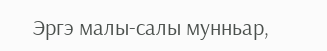Эргэ малы-салы мунньар,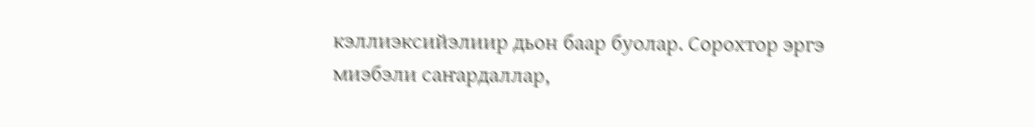кэллиэксийэлиир дьон баар буолар. Сорохтор эргэ миэбэли саҥардаллар,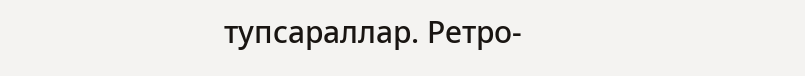тупсараллар. Ретро-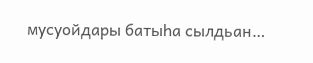мусуойдары батыһа сылдьан…